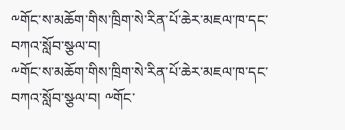༸གོང་ས་མཆོག་གིས་ཁྲིག་སེ་རིན་པོ་ཆེར་མཇལ་ཁ་དང་བཀའ་སློབ་སྩལ་བ།
༸གོང་ས་མཆོག་གིས་ཁྲིག་སེ་རིན་པོ་ཆེར་མཇལ་ཁ་དང་བཀའ་སློབ་སྩལ་བ། ༸གོང་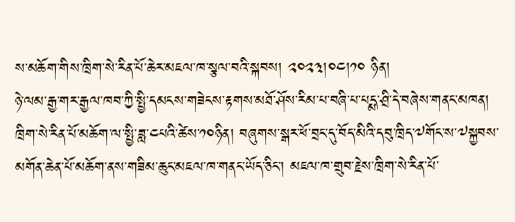ས་མཆོག་གིས་ཁྲིག་སེ་རིན་པོ་ཆེར་མཇལ་ཁ་སྩལ་བའི་སྐབས། ༢༠༢༣།༠༤།༡༠ ཉིན།
ཉེ་ལམ་རྒྱ་གར་རྒྱལ་ཁབ་ཀྱི་སྤྱི་དམངས་གཟེངས་རྟགས་མཐོ་ཤོས་རིམ་པ་བཞི་པ་པདྨ་ཤྲི་དེ་བཞེས་གནང་མཁན། ཁྲིག་སེ་རིན་པོ་མཆོག་ལ་སྤྱི་ཟླ་༤པའི་ཚེས་༡༠ཉིན། བཞུགས་སྒར་ཕོ་བྲང་དུ་བོད་མིའི་དབུ་ཁྲིད་༧གོང་ས་༧སྐྱབས་མགོན་ཆེན་པོ་མཆོག་ནས་གཟིམ་ཆུང་མཇལ་ཁ་གནང་ཡོད་ཅིང་། མཇལ་ཁ་གྲུབ་རྗེས་ཁྲིག་སེ་རིན་པོ་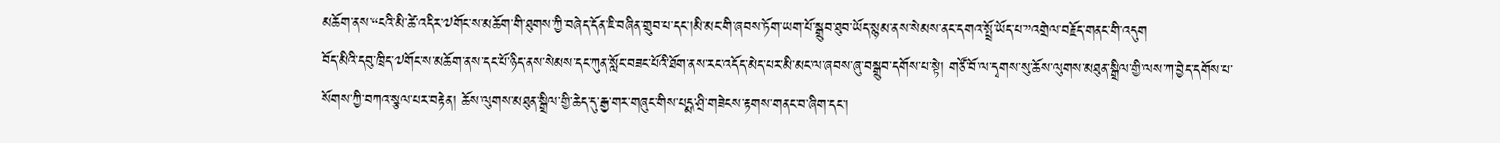མཆོག་ནས་“ངའི་མི་ཚེ་འདིར་༧གོང་ས་མཆོག་གི་ཐུགས་ཀྱི་བཞེད་དོན་ཇི་བཞིན་གྲུབ་པ་དང་།མི་མང་གི་ཞབས་ཏོག་ཡག་པོ་སྒྲུབ་ཐུབ་ཡོད་སྙམ་ནས་སེམས་ནང་དགའ་སྤྲོ་ཡོད་པ་”འགྲེལ་བརྗོད་གནང་གི་འདུག
བོད་མིའི་དབུ་ཁྲིད་༧གོང་ས་མཆོག་ནས་དང་པོ་ཉིད་ནས་སེམས་དང་ཀུན་སློང་བཟང་པོའི་ཐོག་ནས་རང་འདོད་མེད་པར་མི་མང་ལ་ཞབས་ཞུ་བསྒྲུབ་དགོས་པ་སྟེ། གཙོ་བོ་ལ་དྭགས་སུ་ཆོས་ལུགས་མཐུན་སྒྲིལ་གྱི་ལས་ཀ་བྱེད་དགོས་པ་སོགས་ཀྱི་བཀའ་སྩལ་པར་བརྟེན། ཆོས་ལུགས་མཐུན་སྒྲིལ་གྱི་ཆེད་དུ་རྒྱ་གར་གཞུང་གིས་པདྨ་ཤྲི་གཟེངས་རྟགས་གནང་བ་ཞིག་དང་།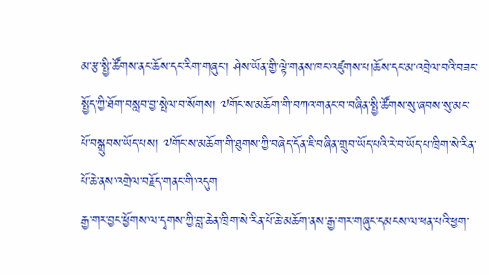མ་རྩ་སྤྱི་ཚོགས་ནང་ཆོས་དང་རིག་གཞུང་། ཤེས་ཡོན་གྱི་ལྟེ་གནས་ཁང་འཛུགས་པ།ཆོས་དང་མ་འབྲེལ་བའི་བཟང་སྤྱོད་ཀྱི་ཐོག་བསླབ་བྱ་སྤེལ་བ་སོགས། ༧གོང་ས་མཆོག་གི་བཀའ་གནང་བ་བཞིན་སྤྱི་ཚོགས་སུ་ཞབས་སུ་མང་པོ་བསྒྲུབས་ཡོད་པས། ༧གོང་ས་མཆོག་གི་ཐུགས་ཀྱི་བཞེད་དོན་ཇི་བཞིན་གྲུབ་ཡོད་པའི་རེ་བ་ཡོད་པ་ཁྲིག་སེ་རིན་པོ་ཆེ་ནས་འགྲེལ་བརྗོད་གནང་གི་འདུག
རྒྱ་གར་བྱང་ཕྱོགས་ལ་དྭགས་ཀྱི་བླ་ཆེན་ཁྲིག་སེ་རིན་པོ་ཆེ་མཆོག་ནས་རྒྱ་གར་གཞུང་དམངས་ལ་ཕན་པའི་ཕྱག་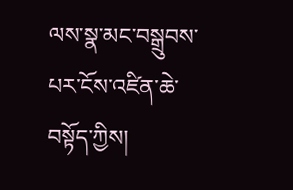ལས་སྣ་མང་བསྒྲུབས་པར་ངོས་འཛིན་ཆེ་བསྟོད་ཀྱིས།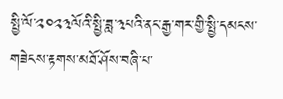སྤྱི་ལོ་༢༠༢༣ལོའི་སྤྱི་ཟླ་༣པའི་ནང་རྒྱ་གར་གྱི་སྤྱི་དམངས་གཟེངས་རྟགས་མཐོ་ཤོས་བཞི་པ་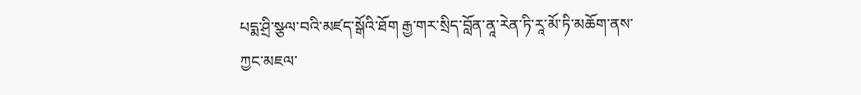པདྨ་ཤྲི་སྩལ་བའི་མཛད་སྒོའི་ཐོག རྒྱ་གར་སྲིད་བློན་ནཱ་རེན་ཏི་རཱ་མོ་ཏི་མཆོག་ནས་ཀྱང་མཇལ་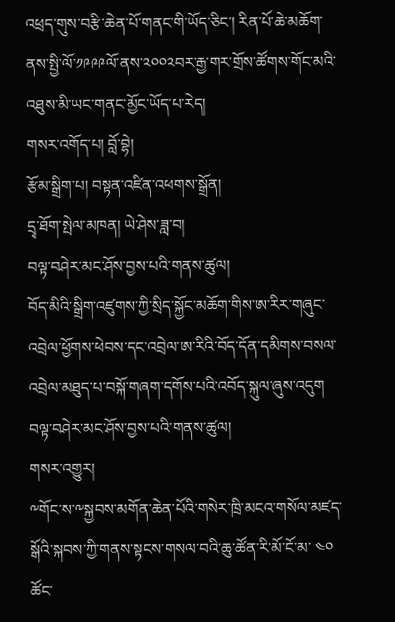འཕྲད་གུས་བརྩི་ཆེན་པོ་གནང་གི་ཡོད་ཅིང་། རིན་པོ་ཆེ་མཆོག་ནས་སྤྱི་ལོ་༡༩༩༩ལོ་ནས་༢༠༠༢བར་རྒྱ་གར་གྲོས་ཚོགས་གོང་མའི་འཐུས་མི་ཡང་གནང་མྱོང་ཡོད་པ་རེད།
གསར་འགོད་པ། བློ་བྷེ།
རྩོམ་སྒྲིག་པ། བསྟན་འཛིན་འཕགས་སྒྲོན།
དྲྭ་ཐོག་སྤེལ་མཁན། ཡེ་ཤེས་ཟླ་བ།
བལྟ་བཤེར་མང་ཤོས་བྱས་པའི་གནས་ཚུལ།
བོད་མིའི་སྒྲིག་འཛུགས་ཀྱི་སྲིད་སྐྱོང་མཆོག་གིས་ཨ་རིར་གཞུང་འབྲེལ་ཕྱོགས་ཕེབས་དང་འབྲེལ་ཨ་རིའི་བོད་དོན་དམིགས་བསལ་འབྲེལ་མཐུད་པ་བསྐོ་གཞག་དགོས་པའི་འབོད་སྐུལ་ཞུས་འདུག
བལྟ་བཤེར་མང་ཤོས་བྱས་པའི་གནས་ཚུལ།
གསར་འགྱུར།
༸གོང་ས་༸སྐྱབས་མགོན་ཆེན་པོའི་གསེར་ཁྲི་མངའ་གསོལ་མཛད་སྒོའི་སྐབས་ཀྱི་གནས་སྟངས་གསལ་བའི་ཆུ་ཚོན་རི་མོ་ངོ་མ་ ༤༠ ཚོང་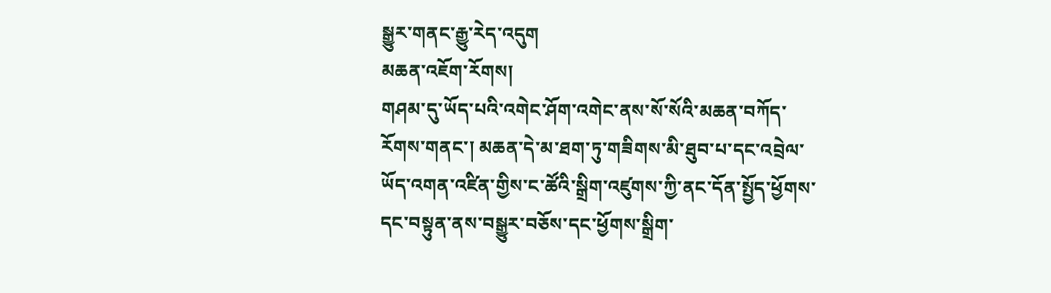སྒྱུར་གནང་རྒྱུ་རེད་འདུག
མཆན་འཇོག་རོགས།
གཤམ་དུ་ཡོད་པའི་འགེང་ཤོག་འགེང་ནས་སོ་སོའི་མཆན་བཀོད་རོགས་གནང་། མཆན་དེ་མ་ཐག་ཏུ་གཟིགས་མི་ཐུབ་པ་དང་འབྲེལ་ཡོད་འགན་འཛིན་གྱིས་ང་ཚོའི་སྒྲིག་འཛུགས་ཀྱི་ནང་དོན་སྤྱོད་ཕྱོགས་དང་བསྟུན་ནས་བསྒྱུར་བཅོས་དང་ཕྱོགས་སྒྲིག་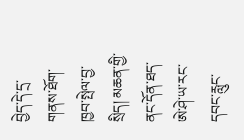བྱེད་དེ་དྲ་གནས་ཐོག་ཁྱབ་སྤེལ་བྱ་སྲིད། མཆན་གྱི་ནང་དོན་ཐད་ཨེ་ཤེ་ཡ་རང་དབང་རླུང་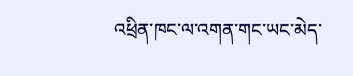འཕྲིན་ཁང་ལ་འགན་གང་ཡང་མེད་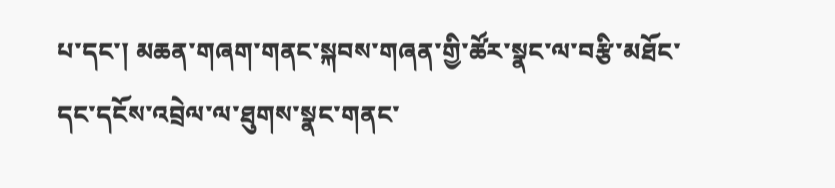པ་དང་། མཆན་གཞག་གནང་སྐབས་གཞན་གྱི་ཚོར་སྣང་ལ་བརྩི་མཐོང་དང་དངོས་འབྲེལ་ལ་ཐུགས་སྣང་གནང་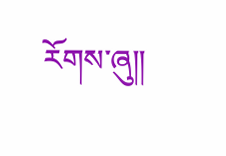རོགས་ཞུ༎